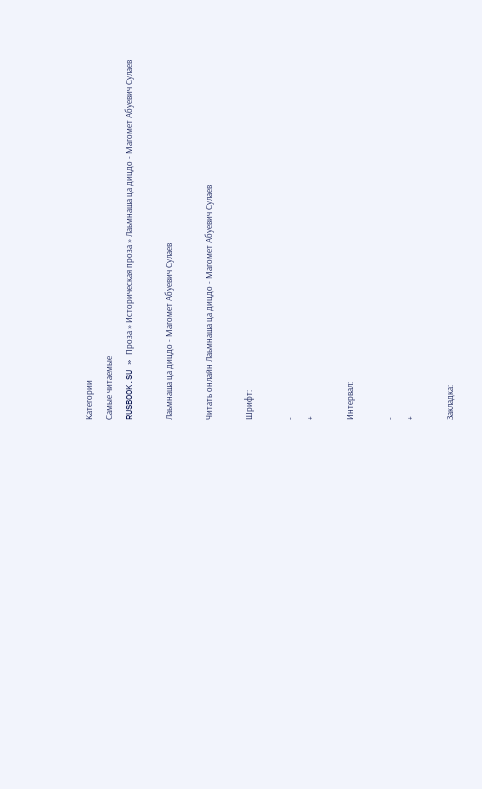Категории
Самые читаемые
RUSBOOK.SU » Проза » Историческая проза » Лаьмнаша ца дицдо - Магомет Абуевич Сулаев

Лаьмнаша ца дицдо - Магомет Абуевич Сулаев

Читать онлайн Лаьмнаша ца дицдо - Магомет Абуевич Сулаев

Шрифт:

-
+

Интервал:

-
+

Закладка: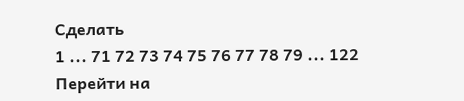Сделать
1 ... 71 72 73 74 75 76 77 78 79 ... 122
Перейти на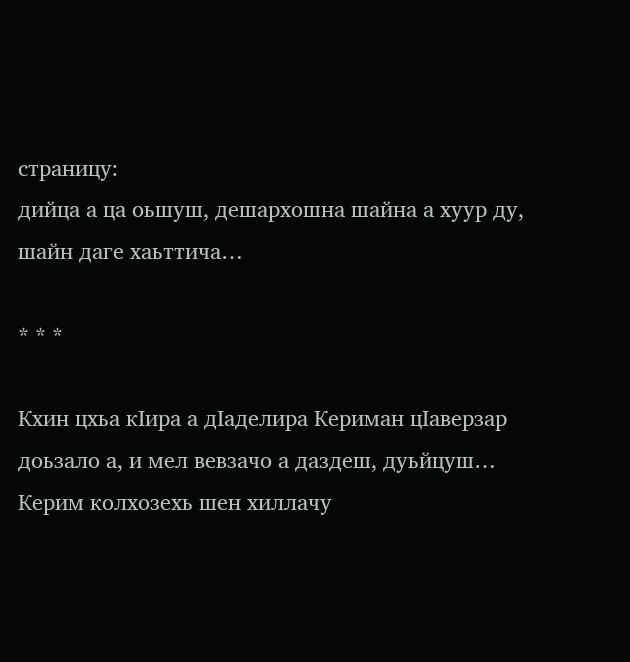страницу:
дийца а ца оьшуш, дешархошна шайна а хуур ду, шайн даге хаьттича…

* * *

Кхин цхьа кIира а дIаделира Кериман цIаверзар доьзало а, и мел вевзачо а даздеш, дуьйцуш… Керим колхозехь шен хиллачу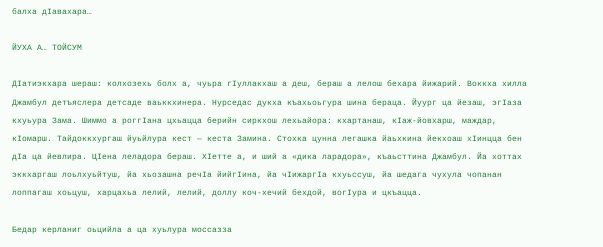балха дIавахара…

ЙУХА А… ТОЙСУМ

ДIатиэкхара шераш: колхозехь болх а, чуьра гIуллакхаш а деш, бераш а лелош бехара йижарий. Воккха хилла Джамбул детъяслера детсаде ваьккхинера. Нурседас дукха къахьоьгура шина бераца. Йуург ца йезаш, эгIаза кхуьура Зама. Шиммо а роггIана цхьацца берийн сиркхош лехьайора: кхартанаш, кIаж-йовхарш, маждар, кIомарш. Тайдоккхургаш йуьйлура кест — кеста Замина. Стохка цунна легашка йаьхкина йекхоаш хIинцца бен дIа ца йевлира. ЦIена леладора бераш. ХIетте а, и ший а «дика ларадора», къаьсттина Джамбул. Йа хоттах эккхаргаш лоьлхуьйтуш, йа хьозашна речIа йийгIина, йа чIижаргIа кхуьссуш, йа шедага чухула чопанан лоппагаш хоьцуш, харцахьа лелий, лелий, доллу коч-хечий бехдой, вогIура и цкъацца.

Бедар керланиг оьцийла а ца хуьлура моссазза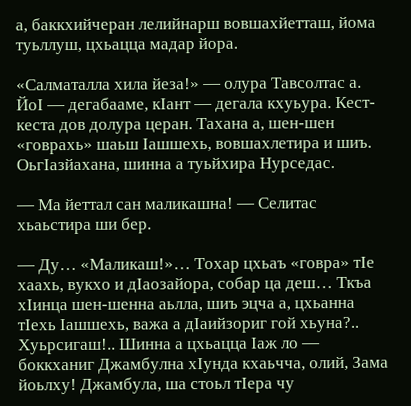а, баккхийчеран лелийнарш вовшахйетташ, йома туьллуш, цхьацца мадар йора.

«Салматалла хила йеза!» — олура Тавсолтас а. ЙоI — дегабааме, кIант — дегала кхуьура. Кест-кеста дов долура церан. Тахана а, шен-шен «говрахь» шаьш Iашшехь, вовшахлетира и шиъ. ОьгIазйахана, шинна а туьйхира Нурседас.

— Ма йеттал сан маликашна! — Селитас хьаьстира ши бер.

— Ду… «Маликаш!»… Тохар цхьаъ «говра» тIе хаахь, вукхо и дIаозайора, собар ца деш… Ткъа хIинца шен-шенна аьлла, шиъ эцча а, цхьанна тIехь Iашшехь, важа а дIаийзориг гой хьуна?.. Хуьрсигаш!.. Шинна а цхьацца Iаж ло — боккханиг Джамбулна хIунда кхаьчча, олий, Зама йоьлху! Джамбула, ша стоьл тIера чу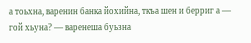а тоьхна, варенин банка йохийна, ткъа шен и берриг а — гой хьуна? — варенеша буьзна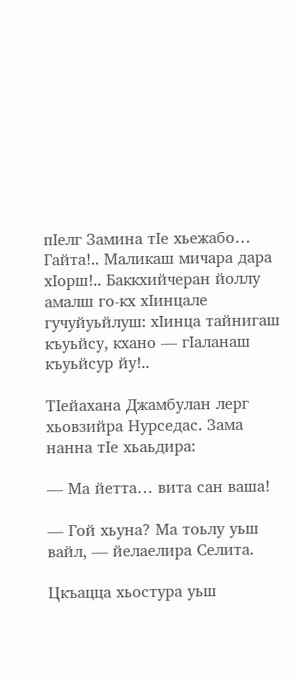пIелг Замина тIе хьежабо… Гайта!.. Маликаш мичара дара хIорш!.. Баккхийчеран йоллу амалш го-кх хIинцале гучуйуьйлуш: хIинца тайнигаш къуьйсу, кхано — гIаланаш къуьйсур йу!..

ТIейахана Джамбулан лерг хьовзийра Нурседас. Зама нанна тIе хьаьдира:

— Ма йетта… вита сан ваша!

— Гой хьуна? Ма тоьлу уьш вайл, — йелаелира Селита.

Цкъацца хьостура уьш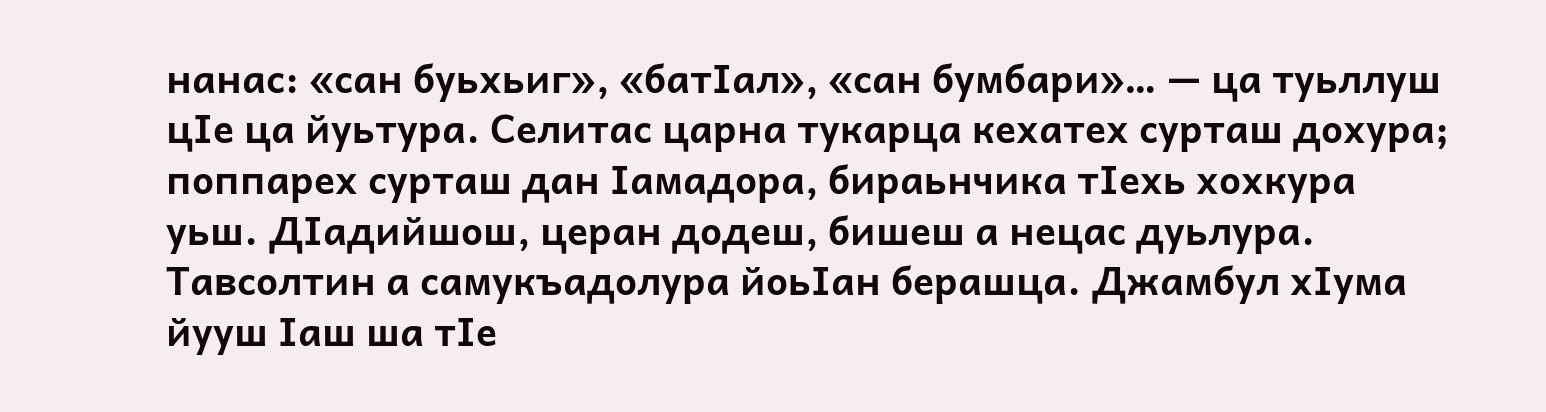нанас: «сан буьхьиг», «батIал», «сан бумбари»… — ца туьллуш цIе ца йуьтура. Селитас царна тукарца кехатех сурташ дохура; поппарех сурташ дан Iамадора, бираьнчика тIехь хохкура уьш. ДIадийшош, церан додеш, бишеш а нецас дуьлура. Тавсолтин а самукъадолура йоьIан берашца. Джамбул хIума йууш Iаш ша тIе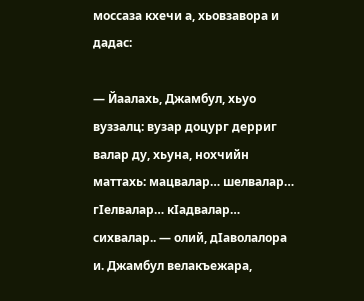моссаза кхечи а, хьовзавора и дадас:

— Йаалахь, Джамбул, хьуо вуззалц: вузар доцург дерриг валар ду, хьуна, нохчийн маттахь: мацвалар… шелвалар… гIелвалар… кIадвалар… сихвалар.. — олий, дIаволалора и. Джамбул велакъежара,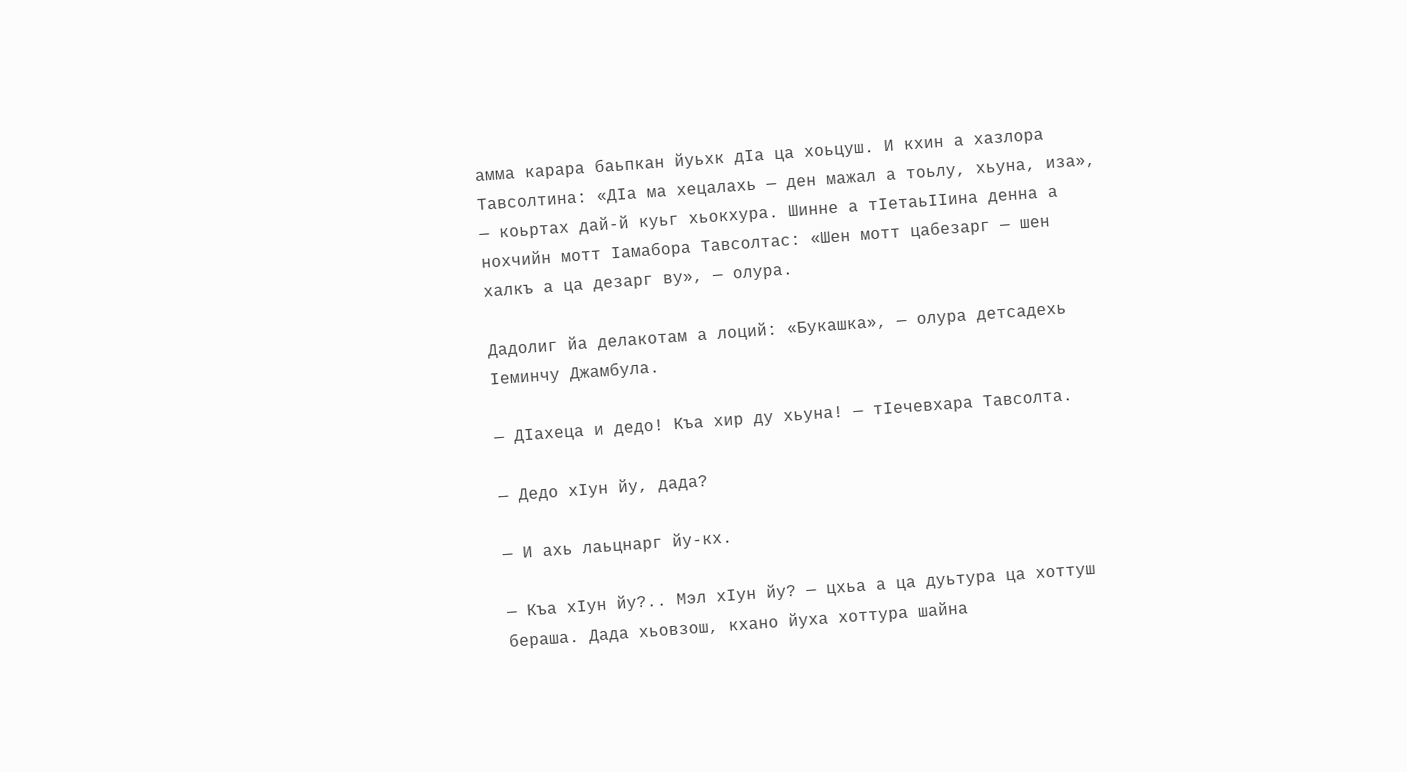амма карара баьпкан йуьхк дIа ца хоьцуш. И кхин а хазлора Тавсолтина: «ДIа ма хецалахь — ден мажал а тоьлу, хьуна, иза», — коьртах дай-й куьг хьокхура. Шинне а тIетаьIIина денна а нохчийн мотт Iамабора Тавсолтас: «Шен мотт цабезарг — шен халкъ а ца дезарг ву», — олура.

Дадолиг йа делакотам а лоций: «Букашка», — олура детсадехь Iеминчу Джамбула.

— ДIахеца и дедо! Къа хир ду хьуна! — тIечевхара Тавсолта.

— Дедо хIун йу, дада?

— И ахь лаьцнарг йу-кх.

— Къа хIун йу?.. Мэл хIун йу? — цхьа а ца дуьтура ца хоттуш бераша. Дада хьовзош, кхано йуха хоттура шайна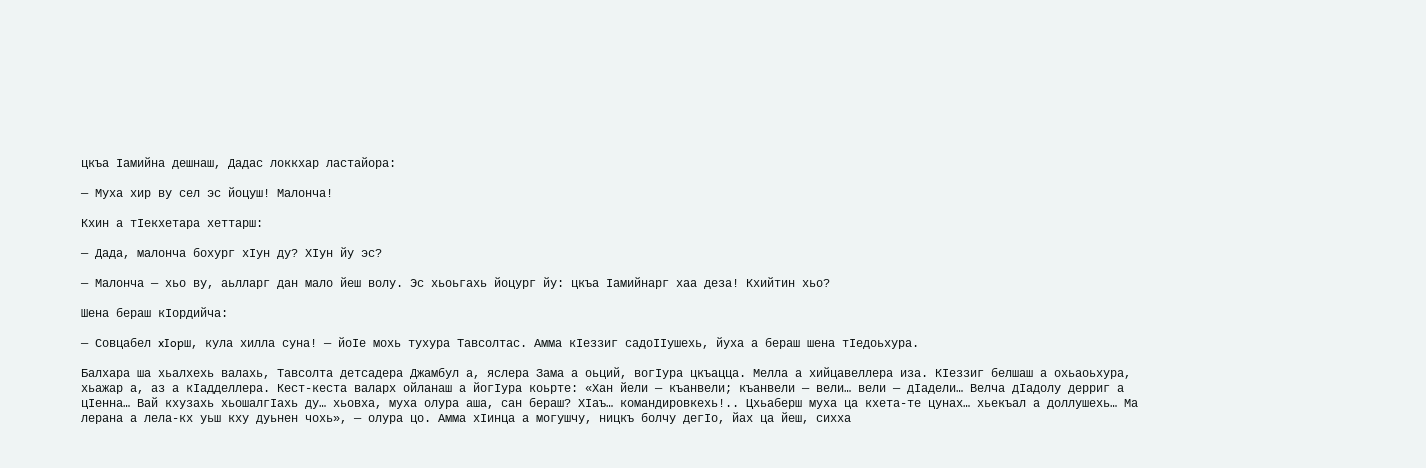цкъа Iамийна дешнаш, Дадас локкхар ластайора:

— Муха хир ву сел эс йоцуш! Малонча!

Кхин а тIекхетара хеттарш:

— Дада, малонча бохург хIун ду? ХIун йу эс?

— Малонча — хьо ву, аьлларг дан мало йеш волу. Эс хьоьгахь йоцург йу: цкъа Iамийнарг хаа деза! Кхийтин хьо?

Шена бераш кIордийча:

— Совцабел xIopш, кула хилла суна! — йоIе мохь тухура Тавсолтас. Амма кIеззиг садоIIушехь, йуха а бераш шена тIедоьхура.

Балхара ша хьалхехь валахь, Тавсолта детсадера Джамбул а, яслера Зама а оьций, вогIура цкъацца. Мелла а хийцавеллера иза. КIеззиг белшаш а охьаоьхура, хьажар а, аз а кIадделлера. Кест-кеста валарх ойланаш а йогIура коьрте: «Хан йели — къанвели; къанвели — вели… вели — дIадели… Велча дIадолу дерриг а цIенна… Вай кхузахь хьошалгIахь ду… хьовха, муха олура аша, сан бераш? ХIаъ… командировкехь!.. Цхьаберш муха ца кхета-те цунах… хьекъал а доллушехь… Ма лерана а лела-кх уьш кху дуьнен чохь», — олура цо. Амма хIинца а могушчу, ницкъ болчу дегIо, йах ца йеш, сихха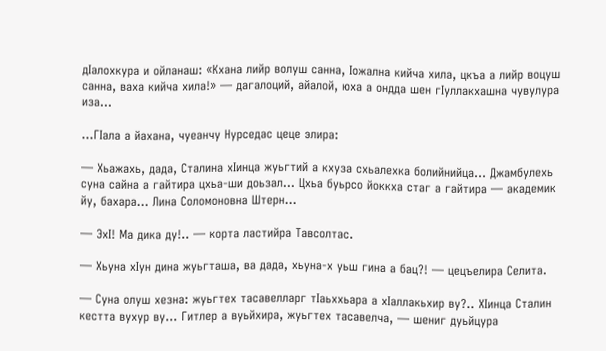дIалохкура и ойланаш: «Кхана лийр волуш санна, Iожална кийча хила, цкъа а лийр воцуш санна, ваха кийча хила!» — дагалоций, айалой, юха а ондда шен гIуллакхашна чувулура иза…

…ГIала а йахана, чуеанчу Нурседас цеце элира:

— Хьажахь, дада, Сталина хIинца жуьгтий а кхуза схьалехка болийнийца… Джамбулехь суна сайна а гайтира цхьа-ши доьзал… Цхьа буьрсо йоккха стаг а гайтира — академик йу, бахара… Лина Соломоновна Штерн…

— ЭхI! Ма дика ду!.. — корта ластийра Тавсолтас.

— Хьуна хIун дина жуьгташа, ва дада, хьуна-х уьш гина а бац?! — цецъелира Селита.

— Суна олуш хезна: жуьгтех тасавелларг тIаьххьара а хIаллакьхир ву?.. ХIинца Сталин кестта вухур ву… Гитлер а вуьйхира, жуьгтех тасавелча, — шениг дуьйцура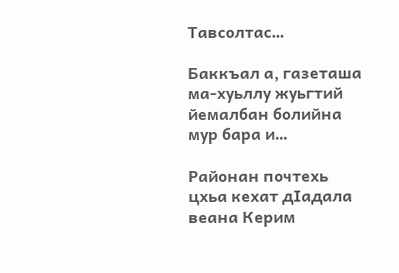Тавсолтас…

Баккъал а, газеташа ма-хуьллу жуьгтий йемалбан болийна мур бара и…

Районан почтехь цхьа кехат дIадала веана Керим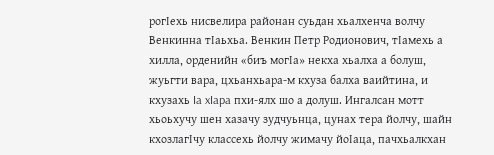рогIехь нисвелира районан суьдан хьалхенча волчу Венкинна тIаьхьа. Венкин Петр Родионович, тIамехь а хилла, орденийн «биъ могIа» некха хьалха а болуш, жуьгти вара, цхьанхьара-м кхуза балха ваийтина, и кхузахь Ia xIapa пхи-ялх шо а долуш. Ингалсан мотт хьоьхучу шен хазачу зудчуьнца, цунах тера йолчу, шайн кхозлагIчу классехь йолчу жимачу йоIаца, пачхьалкхан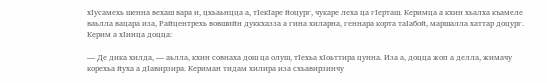хIусамехь шенна вехаш вара и, цхьаьнцца а, тIекIаре йоцург, чукаре леха ца гIерташ. Керимца а кхин хьалха къамеле ваьлла вацара иза, Райцентрехь вовшийн дуккхазза а гина хиларна, геннара корта таIабой, маршалла хаттар доцург. Керим а хIинца доцца:

— Де дика хилда, — аьлла, кхин совнаха дош ца олуш, тIехьа хIоьттира цунна. Иза а, доцца жоп а делла, жимачу корехьа йуха а дIавирзира. Кериман тидам хилира иза схьавирзинчу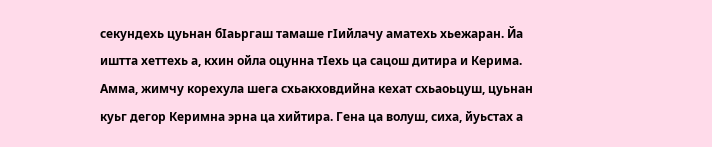секундехь цуьнан бIаьргаш тамаше гIийлачу аматехь хьежаран. Йа иштта хеттехь а, кхин ойла оцунна тIехь ца сацош дитира и Керима. Амма, жимчу корехула шега схьакховдийна кехат схьаоьцуш, цуьнан куьг дегор Керимна эрна ца хийтира. Гена ца волуш, сиха, йуьстах а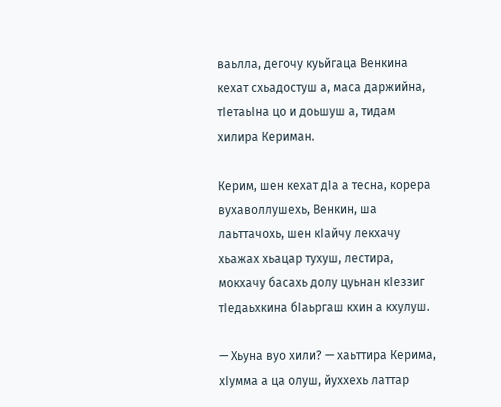ваьлла, дегочу куьйгаца Венкина кехат схьадостуш а, маса даржийна, тIетаьIна цо и доьшуш а, тидам хилира Кериман.

Керим, шен кехат дIа а тесна, корера вухаволлушехь, Венкин, ша лаьттачохь, шен кIайчу лекхачу хьажах хьацар тухуш, лестира, мокхачу басахь долу цуьнан кIеззиг тIедаьхкина бIаьргаш кхин а кхулуш.

— Хьуна вуо хили? — хаьттира Керима, хIумма а ца олуш, йуххехь латтар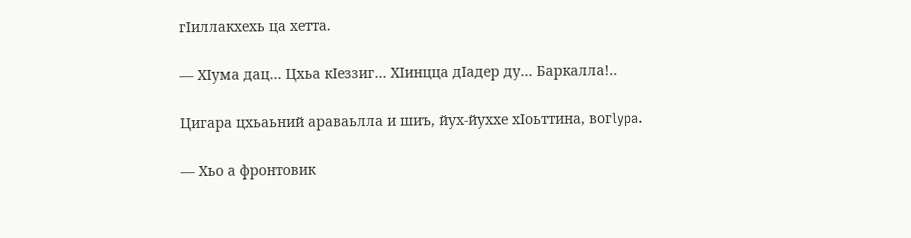гIиллакхехь ца хетта.

— ХIума дац… Цхьа кIеззиг… ХIинцца дIадер ду… Баркалла!..

Цигара цхьаьний араваьлла и шиъ, йух-йуххе хIоьттина, вогlypa.

— Хьо а фронтовик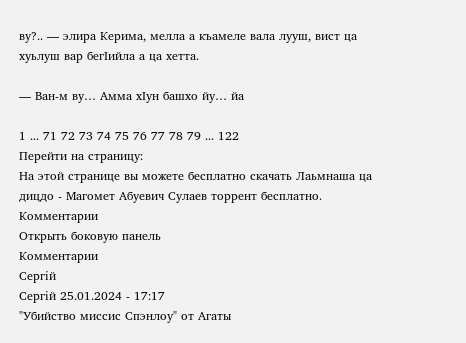ву?.. — элира Керима, мелла а къамеле вала лууш, вист ца хуьлуш вар бегIийла а ца хетта.

— Ван-м ву… Амма хIун башхо йу… йа

1 ... 71 72 73 74 75 76 77 78 79 ... 122
Перейти на страницу:
На этой странице вы можете бесплатно скачать Лаьмнаша ца дицдо - Магомет Абуевич Сулаев торрент бесплатно.
Комментарии
Открыть боковую панель
Комментарии
Сергій
Сергій 25.01.2024 - 17:17
"Убийство миссис Спэнлоу" от Агаты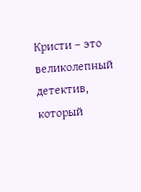Кристи – это великолепный детектив, который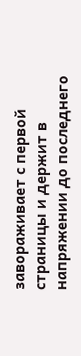завораживает с первой страницы и держит в напряжении до последнего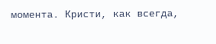момента. Кристи, как всегда,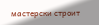мастерски строит